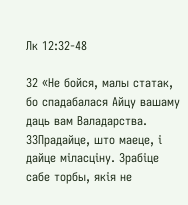Лк 12:32-48

32 «Не бойся, малы статак, бо спадабалася Айцу вашаму даць вам Валадарства. 33Прадайце, што маеце, і дайце міласціну. Зрабіце сабе торбы, якія не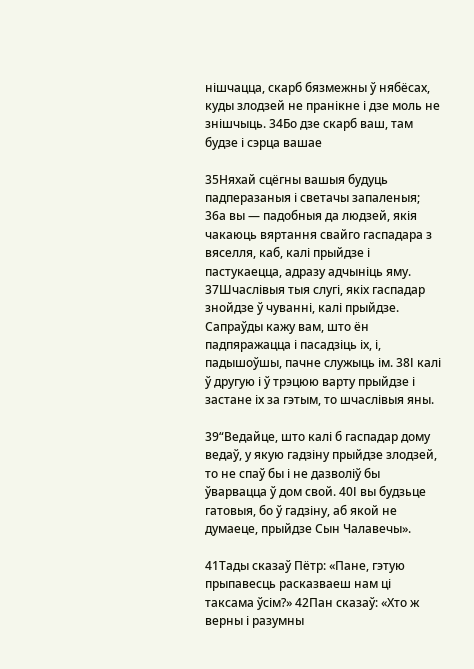нішчацца, скарб бязмежны ў нябёсах, куды злодзей не пранікне і дзе моль не знішчыць. 34Бо дзе скарб ваш, там будзе і сэрца вашае

35Няхай сцёгны вашыя будуць падперазаныя і светачы запаленыя; 36а вы — падобныя да людзей, якія чакаюць вяртання свайго гаспадара з вяселля, каб, калі прыйдзе і пастукаецца, адразу адчыніць яму. 37Шчаслівыя тыя слугі, якіх гаспадар знойдзе ў чуванні, калі прыйдзе. Сапраўды кажу вам, што ён падпяражацца і пасадзіць іх, і, падышоўшы, пачне служыць ім. 38І калі ў другую і ў трэцюю варту прыйдзе і застане іх за гэтым, то шчаслівыя яны.

39“Ведайце, што калі б гаспадар дому ведаў, у якую гадзіну прыйдзе злодзей, то не спаў бы і не дазволіў бы ўварвацца ў дом свой. 40І вы будзьце гатовыя, бо ў гадзіну, аб якой не думаеце, прыйдзе Сын Чалавечы».

41Тады сказаў Пётр: «Пане, гэтую прыпавесць расказваеш нам ці таксама ўсім?» 42Пан сказаў: «Хто ж верны і разумны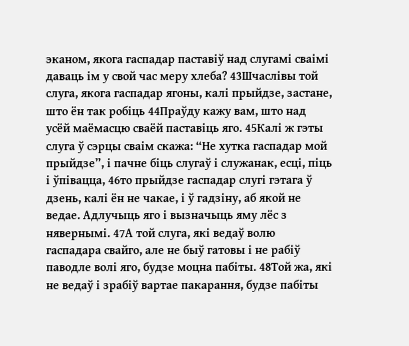эканом, якога гаспадар паставіў над слугамі сваімі даваць ім у свой час меру хлеба? 43Шчаслівы той слуга, якога гаспадар ягоны, калі прыйдзе, застане, што ён так робіць 44Праўду кажу вам, што над усёй маёмасцю сваёй паставіць яго. 45Калі ж гэты слуга ў сэрцы сваім скажа: “Не хутка гаспадар мой прыйдзе”, і пачне біць слугаў і служанак, есці, піць і ўпівацца, 46то прыйдзе гаспадар слугі гэтага ў дзень, калі ён не чакае, і ў гадзіну, аб якой не ведае. Адлучыць яго і вызначыць яму лёс з нявернымі. 47А той слуга, які ведаў волю гаспадара свайго, але не быў гатовы і не рабіў
паводле волі яго, будзе моцна пабіты. 48Той жа, які не ведаў і зрабіў вартае пакарання, будзе пабіты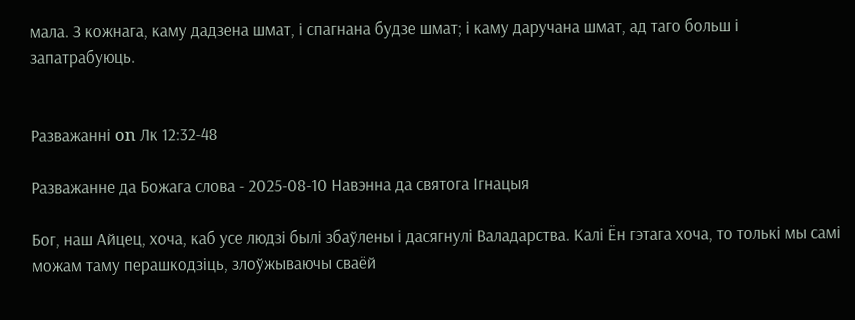мала. З кожнага, каму дадзена шмат, і спагнана будзе шмат; і каму даручана шмат, ад таго больш і запатрабуюць.


Разважанні on Лк 12:32-48

Разважанне да Божага слова - 2025-08-10 Навэнна да святога Ігнацыя

Бог, наш Айцец, хоча, каб усе людзі былі збаўлены і дасягнулі Валадарства. Калі Ён гэтага хоча, то толькі мы самі можам таму перашкодзіць, злоўжываючы сваёй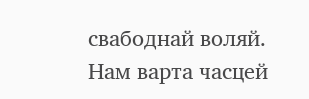свабоднай воляй. Нам варта часцей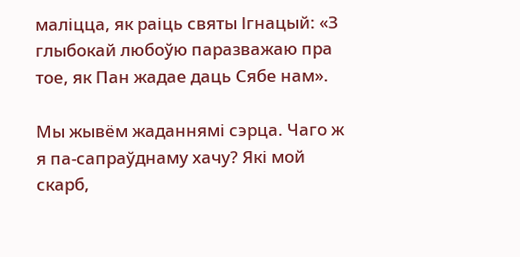маліцца, як раіць святы Ігнацый: «З глыбокай любоўю паразважаю пра тое, як Пан жадае даць Сябе нам».

Мы жывём жаданнямі сэрца. Чаго ж я па-сапраўднаму хачу? Які мой скарб,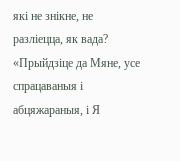які не знікне, не разліецца, як вада? «Прыйдзіце да Мяне, усе спрацаваныя і абцяжараныя, і Я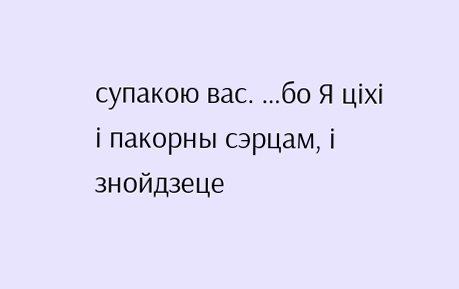супакою вас. …бо Я ціхі і пакорны сэрцам, і знойдзеце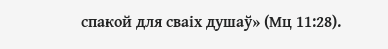спакой для сваіх душаў» (Мц 11:28).